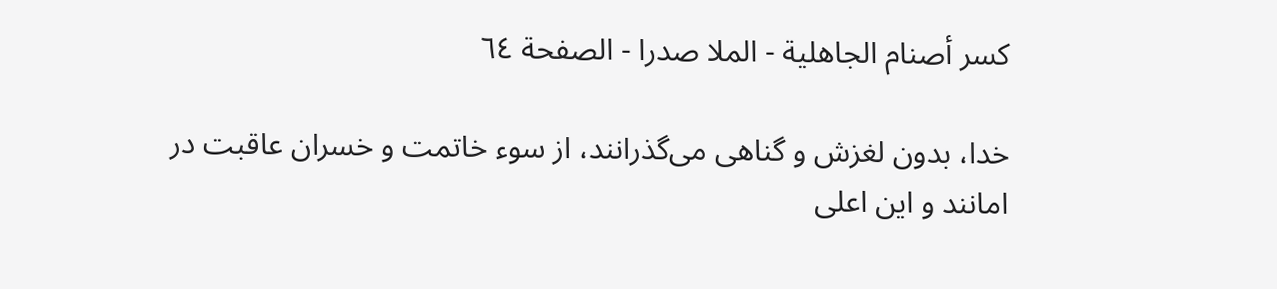كسر أصنام الجاهلية - الملا صدرا - الصفحة ٦٤

خدا، بدون لغزش و گناهى مى‌گذرانند، از سوء خاتمت و خسران عاقبت در امانند و اين اعلى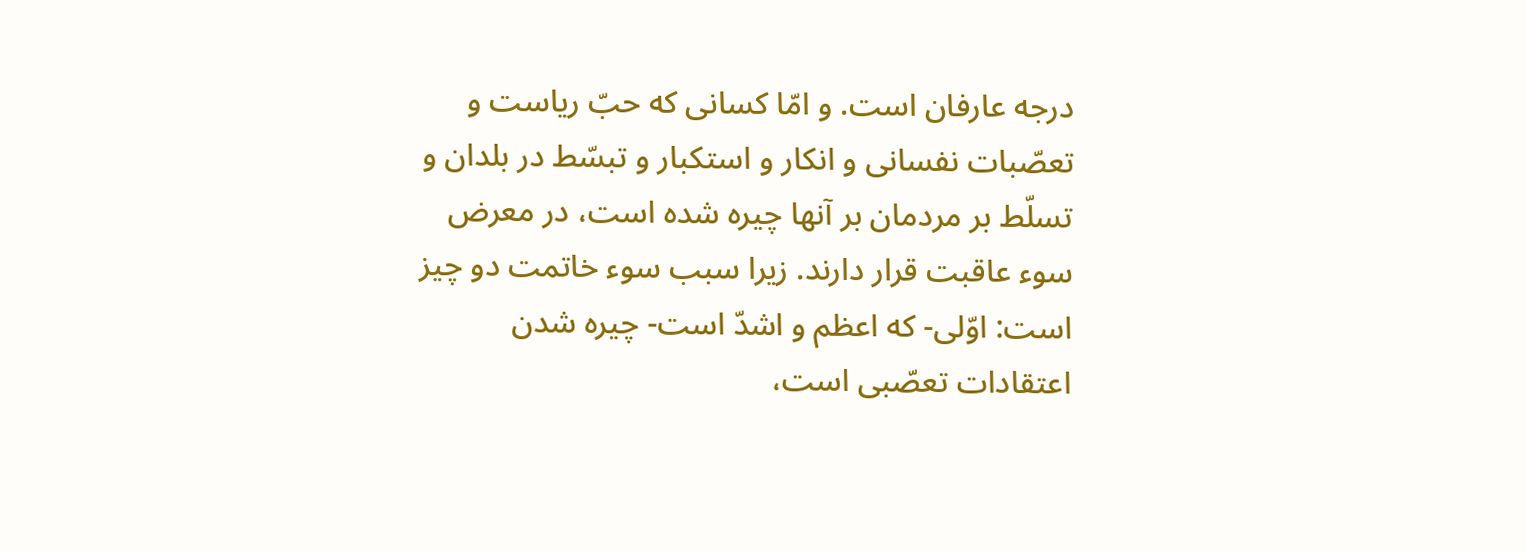درجه عارفان است. و امّا كسانى كه حبّ رياست و تعصّبات نفسانى و انكار و استكبار و تبسّط در بلدان و تسلّط بر مردمان بر آنها چيره شده است، در معرض سوء عاقبت قرار دارند. زيرا سبب سوء خاتمت دو چيز است: اوّلى- كه اعظم و اشدّ است- چيره شدن اعتقادات تعصّبى است،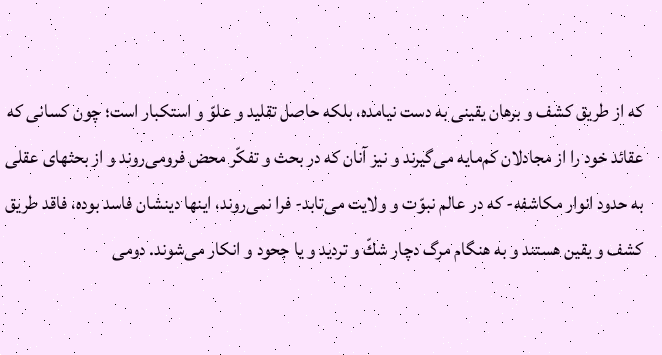كه از طريق كشف و برهان يقينى به دست نيامده، بلكه حاصل تقليد و علوّ و استكبار است؛ چون كسانى كه عقائد خود را از مجادلان كم‌مايه مى‌گيرند و نيز آنان كه در بحث و تفكّر محض فرومى‌روند و از بحثهاى عقلى به حدود انوار مكاشفه- كه در عالم نبوّت و ولايت مى‌تابد- فرا نمى‌روند، اينها دينشان فاسد بوده، فاقد طريق كشف و يقين هستند و به هنگام مرگ دچار شكّ و ترديد و يا جحود و انكار مى‌شوند. دومى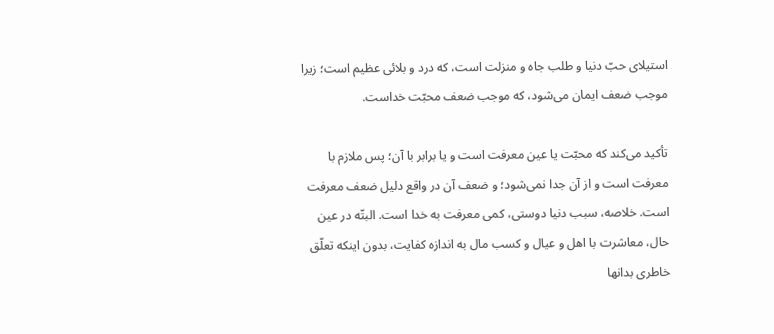استيلاى حبّ دنيا و طلب جاه و منزلت است، كه درد و بلائى عظيم است؛ زيرا موجب ضعف ايمان مى‌شود، كه موجب ضعف محبّت خداست.

تأكيد مى‌كند كه محبّت يا عين معرفت است و يا برابر با آن؛ پس ملازم با معرفت است و از آن جدا نمى‌شود؛ و ضعف آن در واقع دليل ضعف معرفت است. خلاصه، سبب دنيا دوستى، كمى معرفت به خدا است. البتّه در عين حال، معاشرت با اهل و عيال و كسب مال به اندازه كفايت، بدون اينكه تعلّق خاطرى بدانها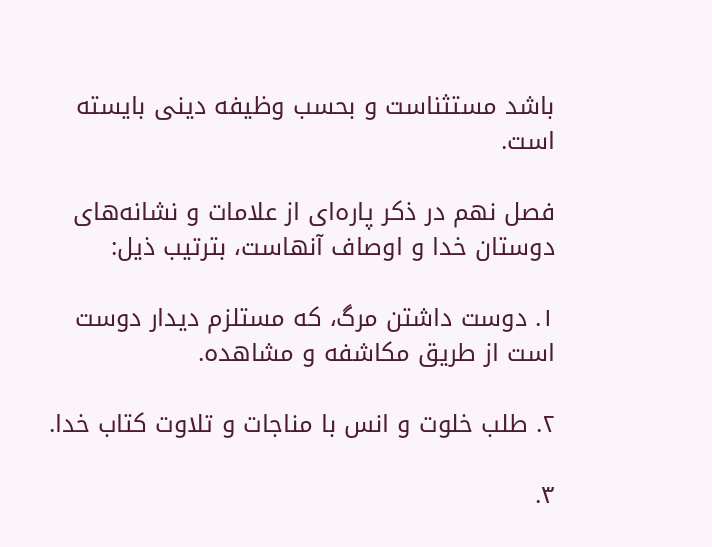باشد مستثناست و بحسب وظيفه دينى بايسته است.

فصل نهم در ذكر پاره‌اى از علامات و نشانه‌هاى دوستان خدا و اوصاف آنهاست، بترتيب ذيل:

١. دوست داشتن مرگ، كه مستلزم ديدار دوست است از طريق مكاشفه و مشاهده.

٢. طلب خلوت و انس با مناجات و تلاوت كتاب خدا.

٣.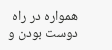همواره در راه دوست بودن و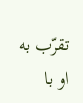تقرّب به او با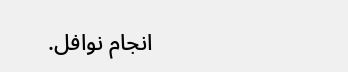انجام نوافل.